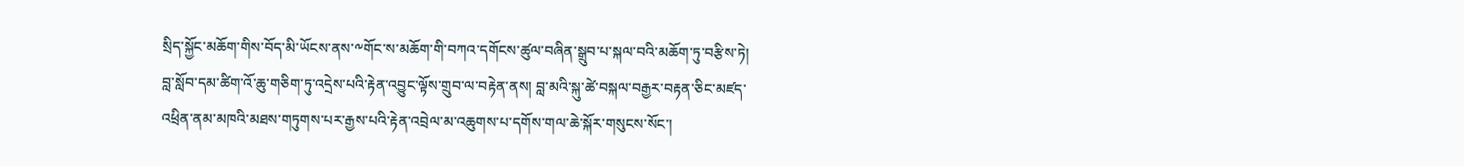སྲིད་སྐྱོང་མཆོག་གིས་བོད་མི་ཡོངས་ནས་༸གོང་ས་མཆོག་གི་བཀའ་དགོངས་ཚུལ་བཞིན་སྒྲུབ་པ་སྐལ་བའི་མཆོག་ཏུ་བརྩིས་ཏེ། བླ་སློབ་དམ་ཚིག་འོ་ཆུ་གཅིག་ཏུ་འདྲེས་པའི་རྟེན་འབྱུང་ལྟོས་གྲུབ་ལ་བརྟེན་ནས། བླ་མའི་སྐུ་ཚེ་བསྐལ་བརྒྱར་བརྟན་ཅིང་མཛད་འཕྲིན་ནམ་མཁའི་མཐས་གཏུགས་པར་རྒྱས་པའི་རྟེན་འབྲེལ་མ་འཆུགས་པ་དགོས་གལ་ཆེ་སྐོར་གསུངས་སོང་།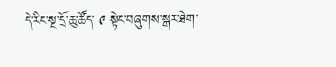དེ་རིང་སྔ་དྲོ་ཆུ་ཚོད་ ༩ སྟེང་བཞུགས་སྒར་ཐེག་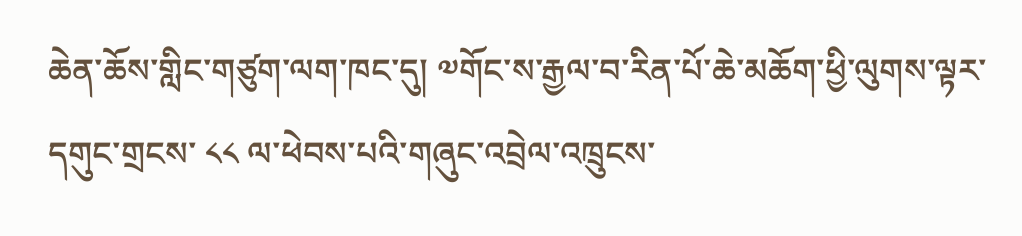ཆེན་ཆོས་གླིང་གཙུག་ལག་ཁང་དུ། ༧གོང་ས་རྒྱལ་བ་རིན་པོ་ཆེ་མཆོག་ཕྱི་ལུགས་ལྟར་དགུང་གྲངས་ ༨༨ ལ་ཕེབས་པའི་གཞུང་འབྲེལ་འཁྲུངས་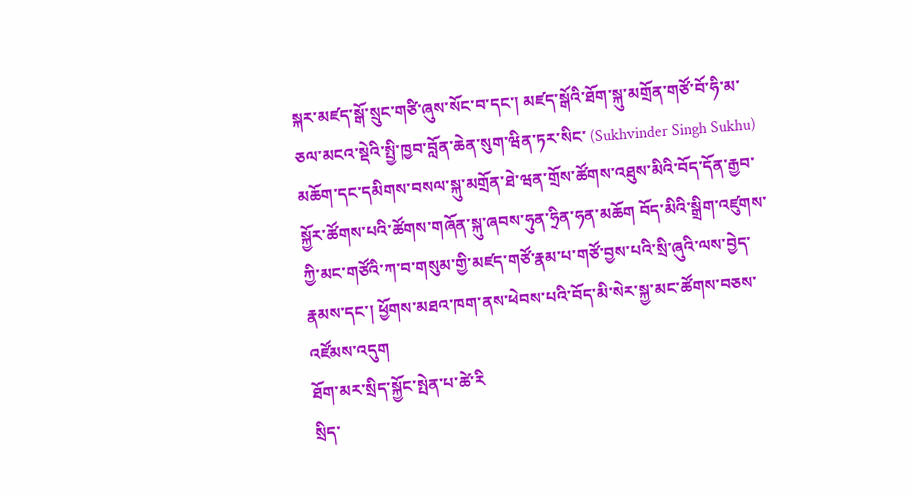སྐར་མཛད་སྒོ་སྲུང་གཙི་ཞུས་སོང་བ་དང་། མཛད་སྒོའི་ཐོག་སྐུ་མགྲོན་གཙོ་བོ་ཧི་མ་ཅལ་མངའ་སྡེའི་སྤྱི་ཁྱབ་བློན་ཆེན་སུག་ཝིན་ཏར་སིང་ (Sukhvinder Singh Sukhu) མཆོག་དང་དམིགས་བསལ་སྐུ་མགྲོན་ཐེ་ཝན་གྲོས་ཚོགས་འཐུས་མིའི་བོད་དོན་རྒྱབ་སྐྱོར་ཚོགས་པའི་ཚོགས་གཞོན་སྐུ་ཞབས་ཧུན་ཧྲིན་ཧན་མཆོག བོད་མིའི་སྒྲིག་འཛུགས་ཀྱི་མང་གཙོའི་ཀ་བ་གསུམ་གྱི་མཛད་གཙོ་རྣམ་པ་གཙོ་བྱས་པའི་སྲི་ཞུའི་ལས་བྱེད་རྣམས་དང་། ཕྱོགས་མཐའ་ཁག་ནས་ཕེབས་པའི་བོད་མི་སེར་སྐྱ་མང་ཚོགས་བཅས་འཛོམས་འདུག
ཐོག་མར་སྲིད་སྐྱོང་སྤེན་པ་ཚེ་རི
སྲིད་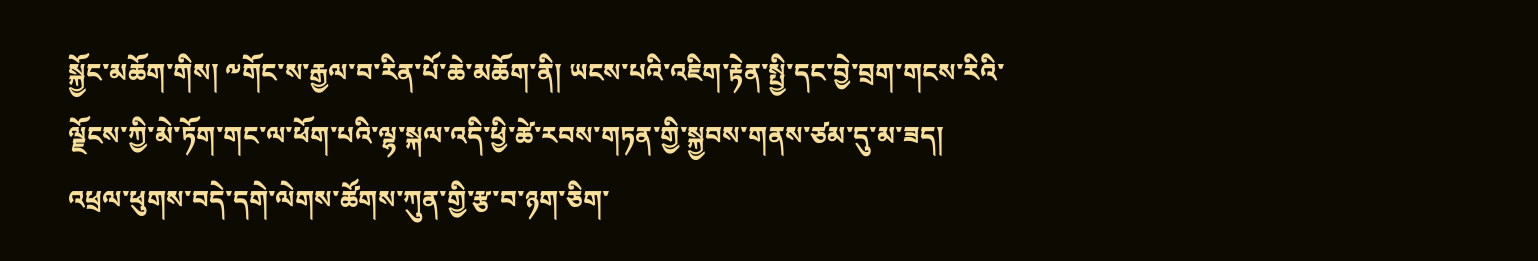སྐྱོང་མཆོག་གིས། ༸གོང་ས་རྒྱལ་བ་རིན་པོ་ཆེ་མཆོག་ནི། ཡངས་པའི་འཇིག་རྟེན་སྤྱི་དང་བྱེ་བྲག་གངས་རིའི་ལྗོངས་ཀྱི་མེ་ཏོག་གང་ལ་ཕོག་པའི་ལྷ་སྐལ་འདི་ཕྱི་ཚེ་རབས་གཏན་གྱི་སྐྱབས་གནས་ཙམ་དུ་མ་ཟད། འཕྲལ་ཕུགས་བདེ་དགེ་ལེགས་ཚོགས་ཀུན་གྱི་རྩ་བ་ཉག་ཅིག་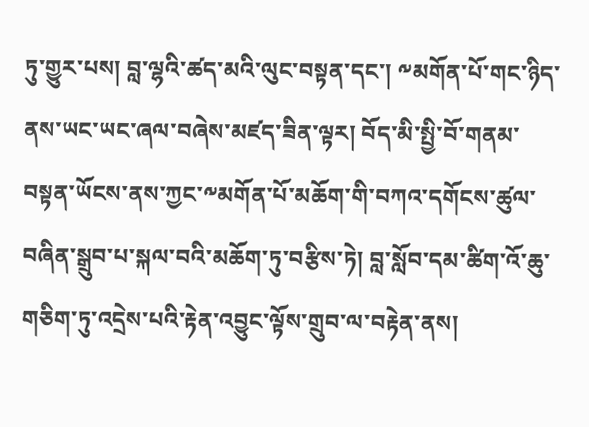ཏུ་གྱུར་པས། བླ་ལྷའི་ཚད་མའི་ལུང་བསྟན་དང་། ༸མགོན་པོ་གང་ཉིད་ནས་ཡང་ཡང་ཞལ་བཞེས་མཛད་ཟིན་ལྟར། བོད་མི་སྤྱི་བོ་གནམ་བསྟན་ཡོངས་ནས་ཀྱང་༸མགོན་པོ་མཆོག་གི་བཀའ་དགོངས་ཚུལ་བཞིན་སྒྲུབ་པ་སྐལ་བའི་མཆོག་ཏུ་བརྩིས་ཏེ། བླ་སློབ་དམ་ཚིག་འོ་ཆུ་གཅིག་ཏུ་འདྲེས་པའི་རྟེན་འབྱུང་ལྟོས་གྲུབ་ལ་བརྟེན་ནས།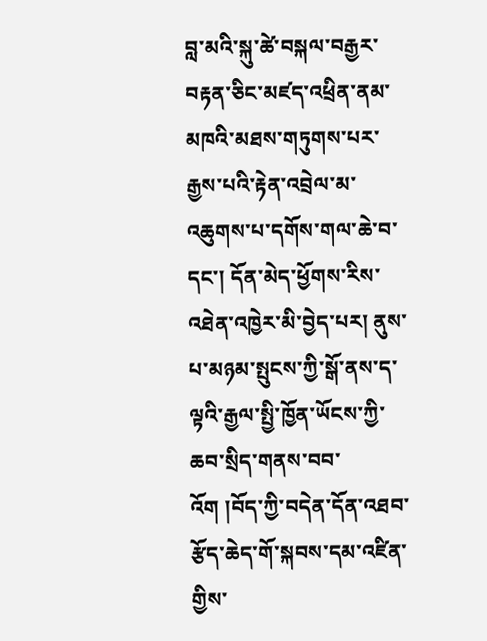བླ་མའི་སྐུ་ཚེ་བསྐལ་བརྒྱར་བརྟན་ཅིང་མཛད་འཕྲིན་ནམ་མཁའི་མཐས་གཏུགས་པར་རྒྱས་པའི་རྟེན་འབྲེལ་མ་འཆུགས་པ་དགོས་གལ་ཆེ་བ་དང་། དོན་མེད་ཕྱོགས་རིས་འཐེན་འཁྱེར་མི་བྱེད་པར། ནུས་པ་མཉམ་སྤུངས་ཀྱི་སྒོ་ནས་ད་ལྟའི་རྒྱལ་སྤྱི་ཁྱོན་ཡོངས་ཀྱི་ཆབ་སྲིད་གནས་བབ་འོག །བོད་ཀྱི་བདེན་དོན་འཐབ་རྩོད་ཆེད་གོ་སྐབས་དམ་འཛིན་གྱིས་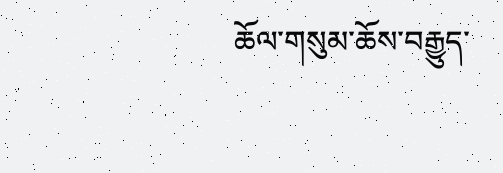ཆོལ་གསུམ་ཆོས་བརྒྱུད་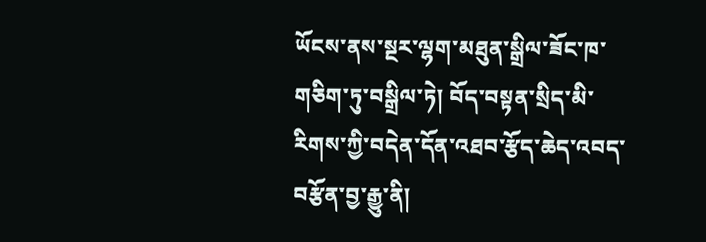ཡོངས་ནས་སྔར་ལྷག་མཐུན་སྒྲིལ་ཟོང་ཁ་གཅིག་ཏུ་བསྒྲིལ་ཏེ། བོད་བསྟན་སྲིད་མི་རིགས་ཀྱི་བདེན་དོན་འཐབ་རྩོད་ཆེད་འབད་བརྩོན་བྱ་རྒྱུ་ནི།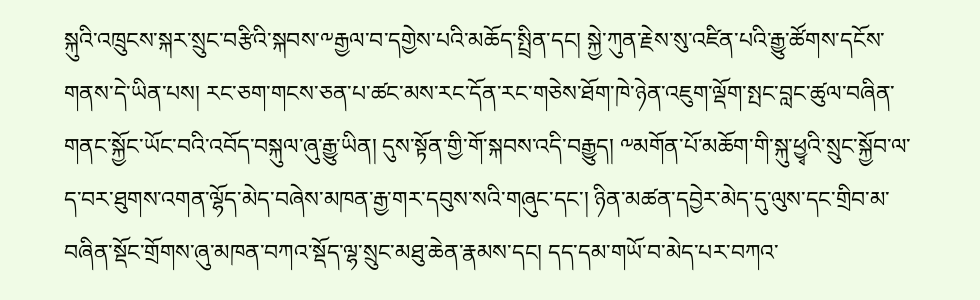སྐུའི་འཁྲུངས་སྐར་སྲུང་བརྩིའི་སྐབས་༸རྒྱལ་བ་དགྱེས་པའི་མཆོད་སྤྲིན་དང། སྐྱེ་ཀུན་རྗེས་སུ་འཛིན་པའི་རྒྱུ་ཚོགས་དངོས་གནས་དེ་ཡིན་པས། རང་ཅག་གངས་ཅན་པ་ཚང་མས་རང་དོན་རང་གཅེས་ཐོག་ཁེ་ཉེན་འཇུག་ལྡོག་སྤང་བླང་ཚུལ་བཞིན་གནང་སྐྱོང་ཡོང་བའི་འབོད་བསྐུལ་ཞུ་རྒྱུ་ཡིན། དུས་སྟོན་གྱི་གོ་སྐབས་འདི་བརྒྱུད། ༸མགོན་པོ་མཆོག་གི་སྐུ་ཕྱྭའི་སྲུང་སྐྱོབ་ལ་ད་བར་ཐུགས་འགན་ལྷོད་མེད་བཞེས་མཁན་རྒྱ་གར་དབུས་སའི་གཞུང་དང་། ཉིན་མཚན་དབྱེར་མེད་དུ་ལུས་དང་གྲིབ་མ་བཞིན་སྡོང་གྲོགས་ཞུ་མཁན་བཀའ་སྡོད་ལྷ་སྲུང་མཐུ་ཆེན་རྣམས་དང། དད་དམ་གཡོ་བ་མེད་པར་བཀའ་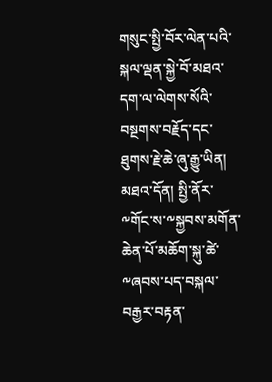གསུང་སྤྱི་བོར་ལེན་པའི་སྐལ་ལྡན་སྐྱེ་བོ་མཐའ་དག་ལ་ལེགས་སོའི་བསྔགས་བརྗོད་དང་ཐུགས་རྗེ་ཆེ་ཞུ་རྒྱུ་ཡིན། མཐའ་དོན། སྤྱི་ནོར་༸གོང་ས་༸སྐྱབས་མགོན་ཆེན་པོ་མཆོག་སྐུ་ཚེ་༸ཞབས་པད་བསྐལ་བརྒྱར་བརྟན་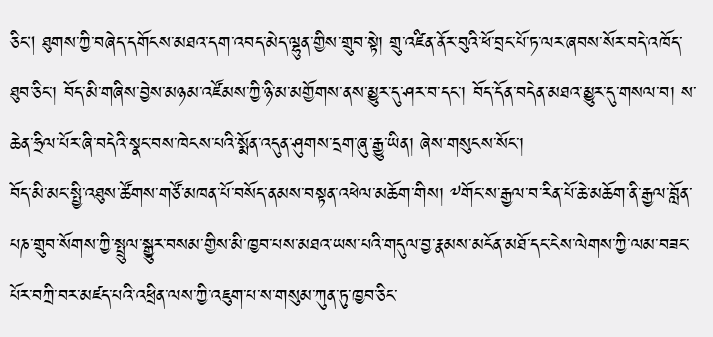ཅིང། ཐུགས་ཀྱི་བཞེད་དགོངས་མཐའ་དག་འབད་མེད་ལྷུན་གྱིས་གྲུབ་སྟེ། གྲུ་འཛིན་ནོར་བུའི་ཕོ་བྲང་པོ་ཏ་ལར་ཞབས་སོར་བདེ་འཁོད་ཐུབ་ཅིང་། བོད་མི་གཞིས་བྱེས་མཉམ་འཛོམས་ཀྱི་ཉི་མ་མགྱོགས་ནས་མྱུར་དུ་ཤར་བ་དང་། བོད་དོན་བདེན་མཐའ་མྱུར་དུ་གསལ་བ། ས་ཆེན་ཧྲིལ་པོར་ཞི་བདེའི་སྣང་བས་ཁེངས་པའི་སྨོན་འདུན་ཤུགས་དྲག་ཞུ་རྒྱུ་ཡིན། ཞེས་གསུངས་སོང་།
བོད་མི་མང་སྤྱི་འཐུས་ཚོགས་གཙོ་མཁན་པོ་བསོད་ནམས་བསྟན་འཕེལ་མཆོག་གིས། ༸གོང་ས་རྒྱལ་བ་རིན་པོ་ཆེ་མཆོག་ནི་རྒྱལ་བློན་པཎ་གྲུབ་སོགས་ཀྱི་སྤྲུལ་སྒྱུར་བསམ་གྱིས་མི་ཁྱབ་པས་མཐའ་ཡས་པའི་གདུལ་བྱ་རྣམས་མངོན་མཐོ་དང་ངེས་ལེགས་ཀྱི་ལམ་བཟང་པོར་བཀྲི་བར་མཛད་པའི་འཕྲིན་ལས་ཀྱི་འཇུག་པ་ས་གསུམ་ཀུན་ཏུ་ཁྱབ་ཅིང་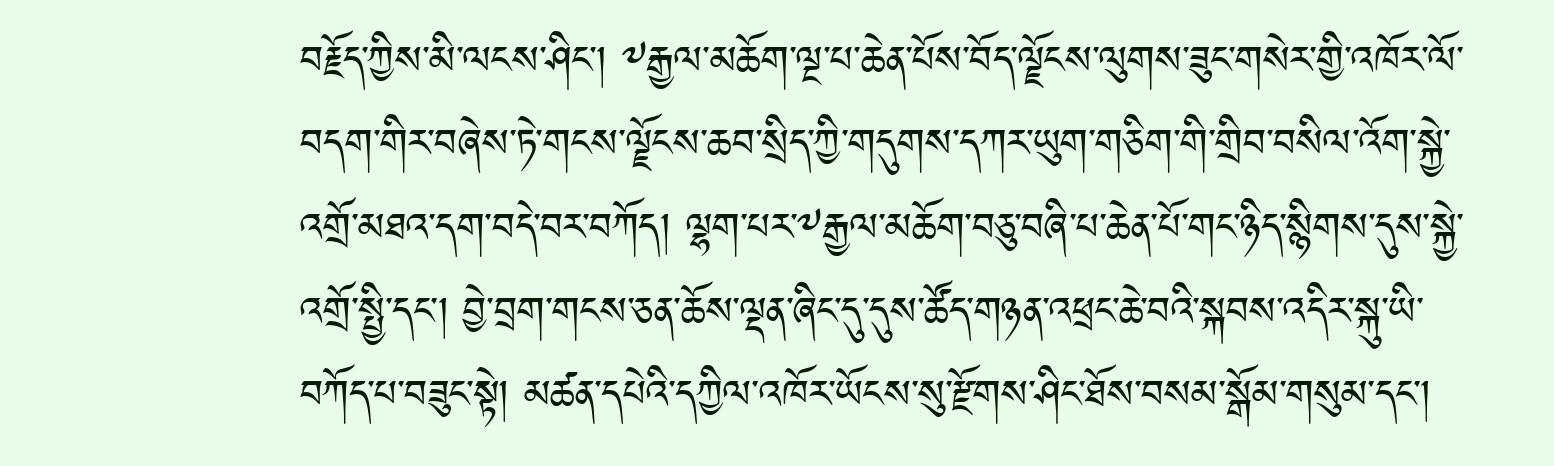བརྗོད་ཀྱིས་མི་ལངས་ཤིང་། ༸རྒྱལ་མཆོག་ལྔ་པ་ཆེན་པོས་བོད་ལྗོངས་ལུགས་ཟུང་གསེར་གྱི་འཁོར་ལོ་བདག་གིར་བཞེས་ཏེ་གངས་ལྗོངས་ཆབ་སྲིད་ཀྱི་གདུགས་དཀར་ཡུག་གཅིག་གི་གྲིབ་བསིལ་འོག་སྐྱེ་འགྲོ་མཐའ་དག་བདེ་བར་བཀོད། ལྷག་པར་༸རྒྱལ་མཆོག་བཅུ་བཞི་པ་ཆེན་པོ་གང་ཉིད་སྙིགས་དུས་སྐྱེ་འགྲོ་སྤྱི་དང་། བྱེ་བྲག་གངས་ཅན་ཆོས་ལྡན་ཞིང་དུ་དུས་ཚོད་གཉན་འཕྲང་ཆེ་བའི་སྐབས་འདིར་སྐུ་ཡི་བཀོད་པ་བཟུང་སྟེ། མཚན་དཔེའི་དཀྱིལ་འཁོར་ཡོངས་སུ་རྫོགས་ཤིང་ཐོས་བསམ་སྒོམ་གསུམ་དང་།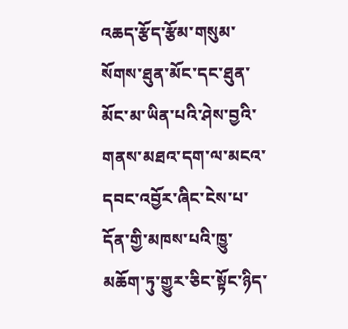འཆད་རྩོད་རྩོམ་གསུམ་སོགས་ཐུན་མོང་དང་ཐུན་མོང་མ་ཡིན་པའི་ཤེས་བྱའི་གནས་མཐའ་དག་ལ་མངའ་དབང་འབྱོར་ཞིང་ངེས་པ་དོན་གྱི་མཁས་པའི་ཁྱུ་མཆོག་ཏུ་གྱུར་ཅིང་སྟོང་ཉིད་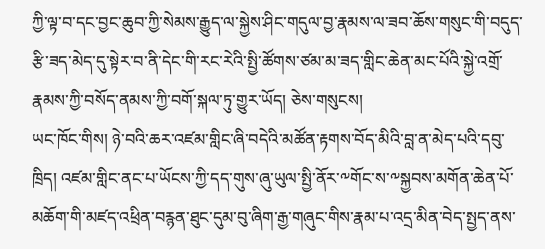ཀྱི་ལྟ་བ་དང་བྱང་ཆུབ་ཀྱི་སེམས་རྒྱུད་ལ་སྐྱེས་ཤིང་གདུལ་བྱ་རྣམས་ལ་ཟབ་ཆོས་གསུང་གི་བདུད་རྩི་ཟད་མེད་དུ་སྟེར་བ་ནི་དེང་གི་རང་རེའི་སྤྱི་ཚོགས་ཙམ་མ་ཟད་གླིང་ཆེན་མང་པོའི་སྐྱེ་འགྲོ་རྣམས་ཀྱི་བསོད་ནམས་ཀྱི་བགོ་སྐལ་ཏུ་གྱུར་ཡོད། ཅེས་གསུངས།
ཡང་ཁོང་གིས། ཉེ་བའི་ཆར་འཛམ་གླིང་ཞི་བདེའི་མཚོན་རྟགས་བོད་མིའི་བླ་ན་མེད་པའི་དབུ་ཁྲིད། འཛམ་གླིང་ནང་པ་ཡོངས་ཀྱི་དད་གུས་ཞུ་ཡུལ་སྤྱི་ནོར་༸གོང་ས་༸སྐྱབས་མགོན་ཆེན་པོ་མཆོག་གི་མཛད་འཕྲིན་བརྙན་ཐུང་དུམ་བུ་ཞིག་རྒྱ་གཞུང་གིས་རྣམ་པ་འདྲ་མིན་བེད་སྤྱད་ནས་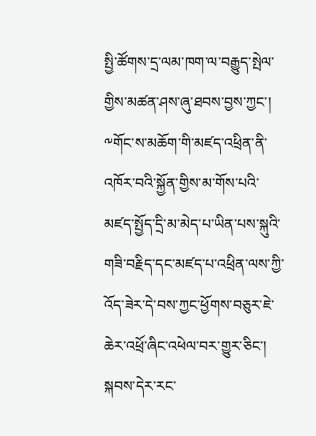སྤྱི་ཚོགས་དྲ་ལམ་ཁག་ལ་བརྒྱུད་སྤེལ་གྱིས་མཚན་ཤས་ཞུ་ཐབས་བྱས་ཀྱང་། ༸གོང་ས་མཆོག་གི་མཛད་འཕྲིན་ནི་འཁོར་བའི་སྐྱོན་གྱིས་མ་གོས་པའི་མཛད་སྤྱོད་དྲི་མ་མེད་པ་ཡིན་པས་སྐུའི་གཟི་བརྗིད་དང་མཛད་པ་འཕྲིན་ལས་ཀྱི་འོད་ཟེར་དེ་བས་ཀྱང་ཕྱོགས་བཅུར་ཇེ་ཆེར་འཕྲོ་ཞིང་འཕེལ་བར་གྱུར་ཅིང་། སྐབས་དེར་རང་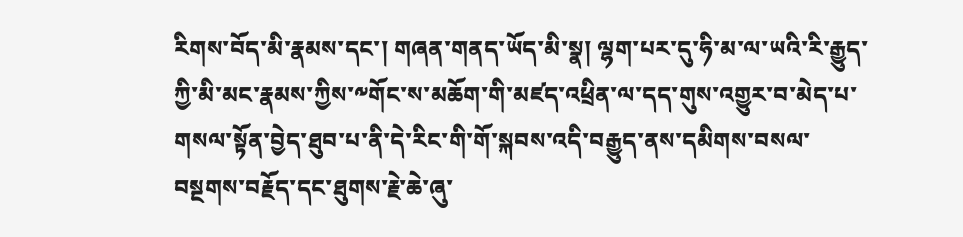རིགས་བོད་མི་རྣམས་དང་། གཞན་གནད་ཡོད་མི་སྣ། ལྷག་པར་དུ་ཧི་མ་ལ་ཡའི་རི་རྒྱུད་ཀྱི་མི་མང་རྣམས་ཀྱིས་༸གོང་ས་མཆོག་གི་མཛད་འཕྲིན་ལ་དད་གུས་འགྱུར་བ་མེད་པ་གསལ་སྟོན་བྱེད་ཐུབ་པ་ནི་དེ་རིང་གི་གོ་སྐབས་འདི་བརྒྱུད་ནས་དམིགས་བསལ་བསྔགས་བརྗོད་དང་ཐུགས་རྗེ་ཆེ་ཞུ་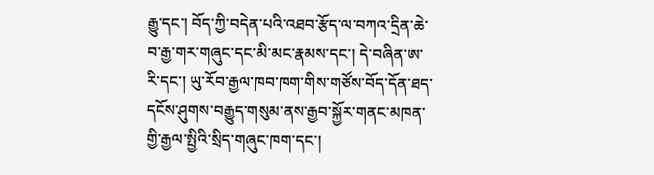རྒྱུ་དང་། བོད་ཀྱི་བདེན་པའི་འཐབ་རྩོད་ལ་བཀའ་དྲིན་ཆེ་བ་རྒྱ་གར་གཞུང་དང་མི་མང་རྣམས་དང་། དེ་བཞིན་ཨ་རི་དང་། ཡུ་རོབ་རྒྱལ་ཁབ་ཁག་གིས་གཙོས་བོད་དོན་ཐད་དངོས་ཤུགས་བརྒྱུད་གསུམ་ནས་རྒྱབ་སྐྱོར་གནང་མཁན་གྱི་རྒྱལ་སྤྱིའི་སྲིད་གཞུང་ཁག་དང་།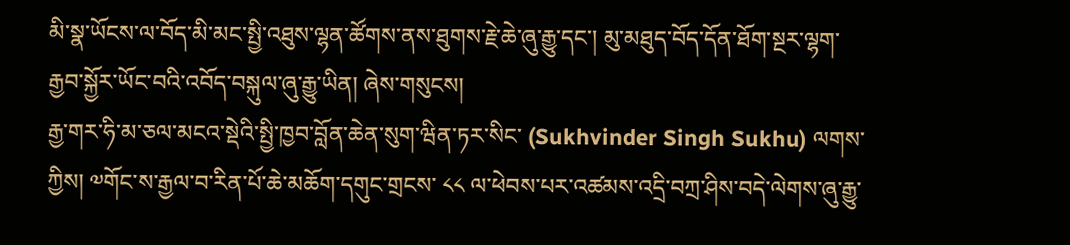མི་སྣ་ཡོངས་ལ་བོད་མི་མང་སྤྱི་འཐུས་ལྷན་ཚོགས་ནས་ཐུགས་རྗེ་ཆེ་ཞུ་རྒྱུ་དང་། མུ་མཐུད་བོད་དོན་ཐོག་སྔར་ལྷག་རྒྱབ་སྐྱོར་ཡོང་བའི་འབོད་བསྐུལ་ཞུ་རྒྱུ་ཡིན། ཞེས་གསུངས།
རྒྱ་གར་ཧི་མ་ཅལ་མངའ་སྡེའི་སྤྱི་ཁྱབ་བློན་ཆེན་སུག་ཝིན་ཏར་སིང་ (Sukhvinder Singh Sukhu) ལགས་ཀྱིས། ༧གོང་ས་རྒྱལ་བ་རིན་པོ་ཆེ་མཆོག་དགུང་གྲངས་ ༨༨ ལ་ཕེབས་པར་འཚམས་འདྲི་བཀྲ་ཤིས་བདེ་ལེགས་ཞུ་རྒྱུ་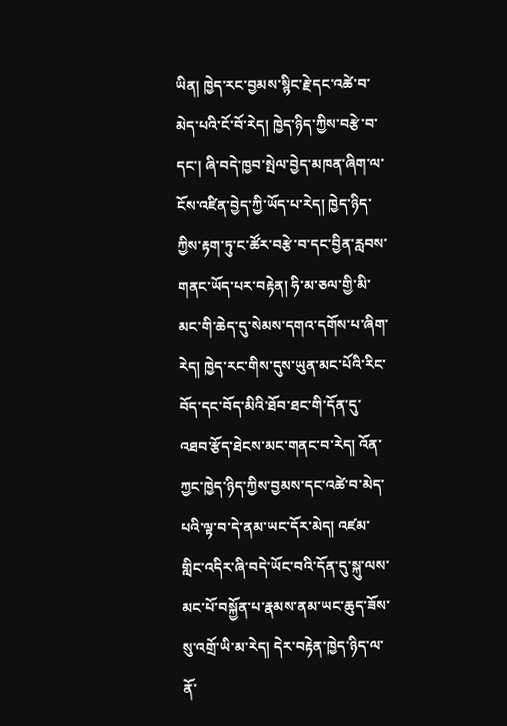ཡིན། ཁྱེད་རང་བྱམས་སྙིང་རྗེ་དང་འཚེ་བ་མེད་པའི་ངོ་བོ་རེད། ཁྱེད་ཉིད་ཀྱིས་བརྩེ་བ་དང་། ཞི་བདེ་ཁྱབ་སྤེལ་བྱེད་མཁན་ཞིག་ལ་ངོས་འཛིན་བྱེད་ཀྱི་ཡོད་པ་རེད། ཁྱེད་ཉིད་ཀྱིས་རྟག་ཏུ་ང་ཚོར་བརྩེ་བ་དང་བྱིན་རླབས་གནང་ཡོད་པར་བརྟེན། ཧི་མ་ཅལ་གྱི་མི་མང་གི་ཆེད་དུ་སེམས་དགའ་དགོས་པ་ཞིག་རེད། ཁྱེད་རང་གིས་དུས་ཡུན་མང་པོའི་རིང་བོད་དང་བོད་མིའི་ཐོབ་ཐང་གི་དོན་དུ་འཐབ་རྩོད་ཐེངས་མང་གནང་བ་རེད། འོན་ཀྱང་ཁྱེད་ཉིད་ཀྱིས་བྱམས་དང་འཚེ་བ་མེད་པའི་ལྟ་བ་དེ་ནམ་ཡང་དོར་མེད། འཛམ་གླིང་འདིར་ཞི་བདེ་ཡོང་བའི་དོན་དུ་སྐུ་ལས་མང་པོ་བསྐྱོན་པ་རྣམས་ནམ་ཡང་ཆུད་ཟོས་སུ་འགྲོ་ཡི་མ་རེད། དེར་བརྟེན་ཁྱེད་ཉིད་ལ་ནོ་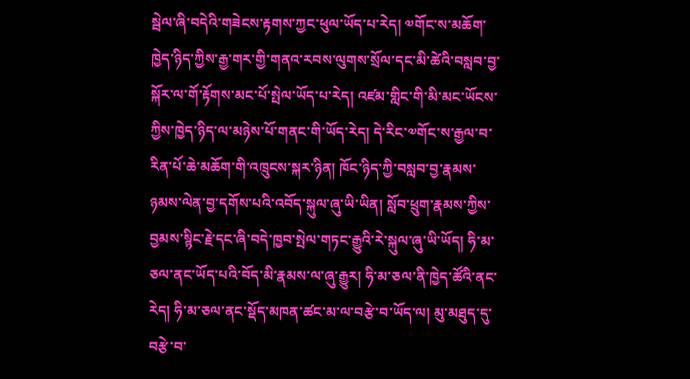སྦེལ་ཞི་བདེའི་གཟེངས་རྟགས་ཀྱང་ཕུལ་ཡོད་པ་རེད། ༧གོང་ས་མཆོག་ཁྱེད་ཉིད་ཀྱིས་རྒྱ་གར་གྱི་གནའ་རབས་ལུགས་སྲོལ་དང་མི་ཚེའི་བསླབ་བྱ་སྐོར་ལ་གོ་རྟོགས་མང་པོ་སྤེལ་ཡོད་པ་རེད། འཛམ་གླིང་གི་མི་མང་ཡོངས་ཀྱིས་ཁྱེད་ཉིད་ལ་མཉེས་པོ་གནང་གི་ཡོད་རེད། དེ་རིང་༧གོང་ས་རྒྱལ་བ་རིན་པོ་ཆེ་མཆོག་གི་འཁྲུངས་སྐར་ཉིན། ཁོང་ཉིད་ཀྱི་བསླབ་བྱ་རྣམས་ཉམས་ལེན་བྱ་དགོས་པའི་འབོད་སྐུལ་ཞུ་ཡི་ཡིན། སློབ་ཕྲུག་རྣམས་ཀྱིས་བྱམས་སྙིང་རྗེ་དང་ཞི་བདེ་ཁྱབ་སྤེལ་གཏང་རྒྱུའི་རེ་སྐུལ་ཞུ་ཡི་ཡོད། ཧི་མ་ཅལ་ནང་ཡོད་པའི་བོད་མི་རྣམས་ལ་ཞུ་རྒྱུར། ཧི་མ་ཅལ་ནི་ཁྱེད་ཚོའི་ནང་རེད། ཧི་མ་ཅལ་ནང་སྡོད་མཁན་ཚང་མ་ལ་བརྩེ་བ་ཡོད་ལ། མུ་མཐུད་དུ་བརྩེ་བ་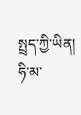སྤྲད་ཀྱི་ཡིན། ཧི་མ་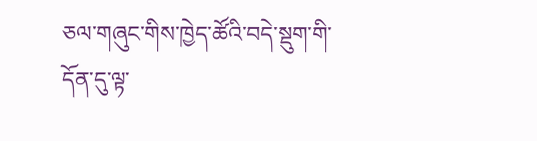ཅལ་གཞུང་གིས་ཁྱེད་ཚོའི་བདེ་སྡུག་གི་དོན་དུ་ལྟ་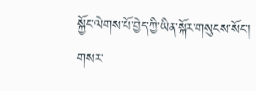སྐྱོང་ལེགས་པོ་བྱེད་ཀྱི་ཡིན་སྐོར་གསུངས་སོང་།
གསར་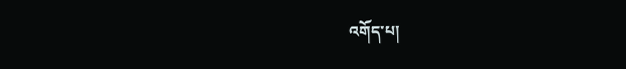འགོད་པ།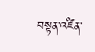བསྟན་འཛིན་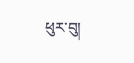ཕུར་བུ།